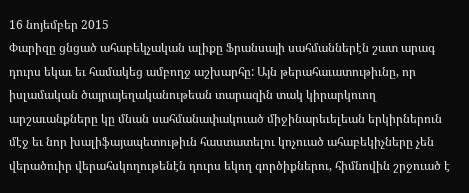16 նոյեմբեր 2015
Փարիզը ցնցած ահաբեկչական ալիքը Ֆրանսայի սահմաններէն շատ արագ դուրս եկաւ եւ համակեց ամբողջ աշխարհը: Այն թերահաւատութիւնը, որ իսլամական ծայրայեղականութեան տարազին տակ կիրարկուող արշաւանքները կը մնան սահմանափակուած միջինարեւելեան երկիրներուն մէջ եւ նոր խալիֆայապետութիւն հաստատելու կոչուած ահաբեկիչները չեն վերածուիր վերահսկողութենէն դուրս եկող գործիքներու, հիմնովին շրջուած է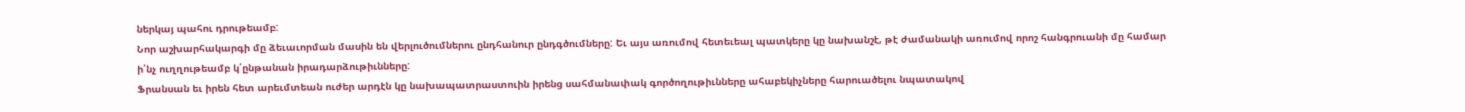ներկայ պահու դրութեամբ:
Նոր աշխարհակարգի մը ձեւաւորման մասին են վերլուծումներու ընդհանուր ընդգծումները: Եւ այս առումով հետեւեալ պատկերը կը նախանշէ, թէ ժամանակի առումով որոշ հանգրուանի մը համար ի՛նչ ուղղութեամբ կ՛ընթանան իրադարձութիւնները:
Ֆրանսան եւ իրեն հետ արեւմտեան ուժեր արդէն կը նախապատրաստուին իրենց սահմանափակ գործողութիւնները ահաբեկիչները հարուածելու նպատակով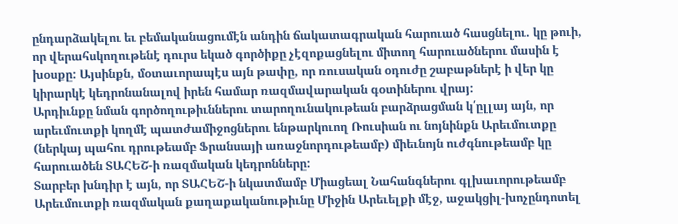ընդարձակելու եւ բեմականացումէն անդին ճակատագրական հարուած հասցնելու. կը թուի, որ վերահսկողութենէ դուրս եկած գործիքը չէզոքացնելու միտող հարուածներու մասին է խօսքը: Այսինքն, մօտաւորապէս այն թափը, որ ռուսական օդուժը շաբաթներէ ի վեր կը կիրարկէ կեդրոնանալով իրեն համար ռազմավարական գօտիներու վրայ:
Արդիւնքը նման գործողութիւններու տարողունակութեան բարձրացման կ՛ըլլայ այն, որ արեւմուտքի կողմէ պատժամիջոցներու ենթարկուող Ռուսիան ու նոյնինքն Արեւմուտքը (ներկայ պահու դրութեամբ Ֆրանսայի առաջնորդութեամբ) միեւնոյն ուժգնութեամբ կը հարուածեն ՏԱՀԵՇ-ի ռազմական կեդրոնները:
Տարբեր խնդիր է այն, որ ՏԱՀԵՇ-ի նկատմամբ Միացեալ Նահանգներու գլխաւորութեամբ Արեւմուտքի ռազմական քաղաքականութիւնը Միջին Արեւելքի մէջ, աջակցիլ-խոչընդոտել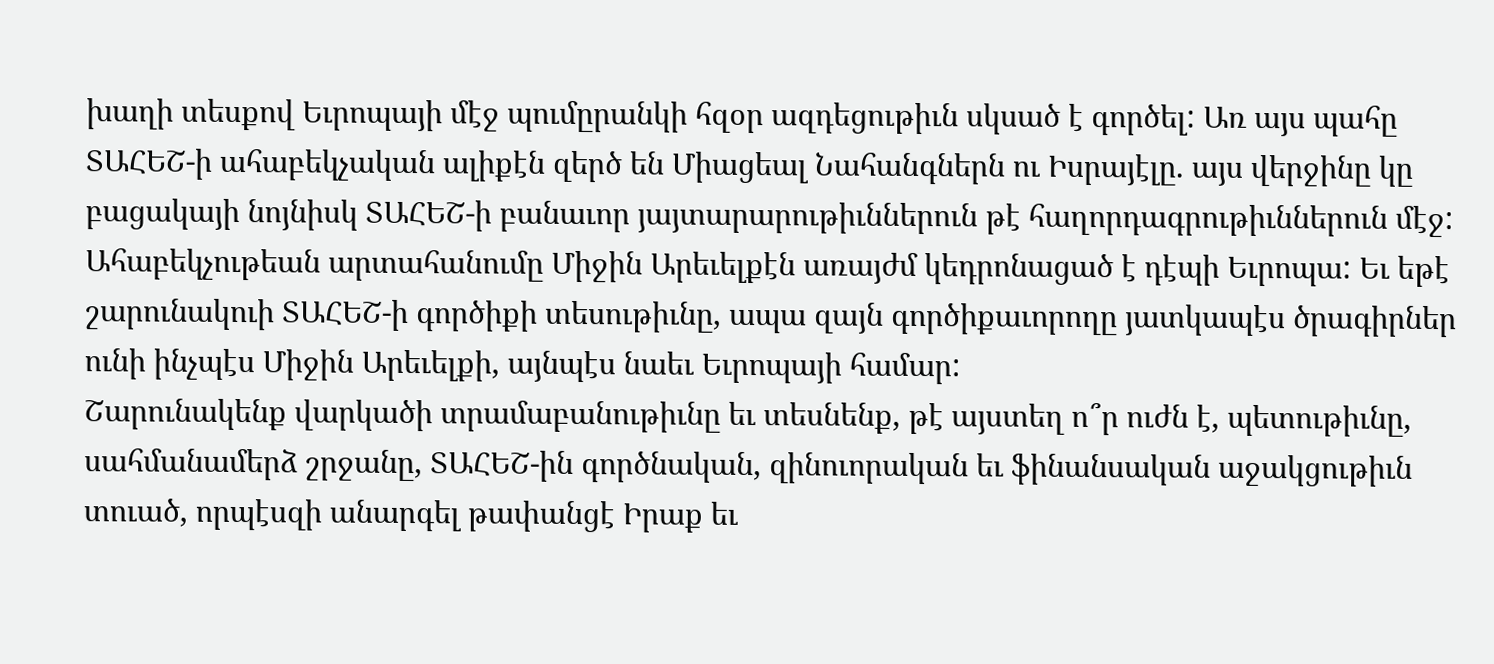խաղի տեսքով Եւրոպայի մէջ պումըրանկի հզօր ազդեցութիւն սկսած է գործել: Առ այս պահը ՏԱՀԵՇ-ի ահաբեկչական ալիքէն զերծ են Միացեալ Նահանգներն ու Իսրայէլը. այս վերջինը կը բացակայի նոյնիսկ ՏԱՀԵՇ-ի բանաւոր յայտարարութիւններուն թէ հաղորդագրութիւններուն մէջ:
Ահաբեկչութեան արտահանումը Միջին Արեւելքէն առայժմ կեդրոնացած է դէպի Եւրոպա: Եւ եթէ շարունակուի ՏԱՀԵՇ-ի գործիքի տեսութիւնը, ապա զայն գործիքաւորողը յատկապէս ծրագիրներ ունի ինչպէս Միջին Արեւելքի, այնպէս նաեւ Եւրոպայի համար:
Շարունակենք վարկածի տրամաբանութիւնը եւ տեսնենք, թէ այստեղ ո՞ր ուժն է, պետութիւնը, սահմանամերձ շրջանը, ՏԱՀԵՇ-ին գործնական, զինուորական եւ ֆինանսական աջակցութիւն տուած, որպէսզի անարգել թափանցէ Իրաք եւ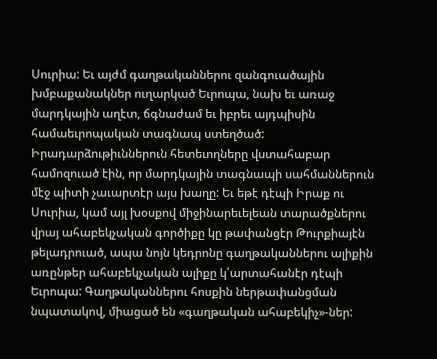Սուրիա: Եւ այժմ գաղթականներու զանգուածային խմբաքանակներ ուղարկած Եւրոպա, նախ եւ առաջ մարդկային աղէտ, ճգնաժամ եւ իբրեւ այդպիսին համաեւրոպական տագնապ ստեղծած:
Իրադարձութիւններուն հետեւողները վստահաբար համոզուած էին, որ մարդկային տագնապի սահմաններուն մէջ պիտի չաւարտէր այս խաղը: Եւ եթէ դէպի Իրաք ու Սուրիա, կամ այլ խօսքով միջինարեւելեան տարածքներու վրայ ահաբեկչական գործիքը կը թափանցէր Թուրքիայէն թելադրուած, ապա նոյն կեդրոնը գաղթականներու ալիքին առընթեր ահաբեկչական ալիքը կ՛արտահանէր դէպի Եւրոպա: Գաղթականներու հոսքին ներթափանցման նպատակով, միացած են «գաղթական ահաբեկիչ»-ներ: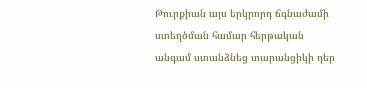Թուրքիան այս երկրորդ ճգնաժամի ստեղծման համար հերթական անգամ ստանձնեց տարանցիկի դեր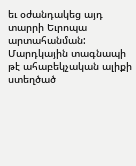եւ օժանդակեց այդ տարրի Եւրոպա արտահանման:
Մարդկային տագնապի թէ ահաբեկչական ալիքի ստեղծած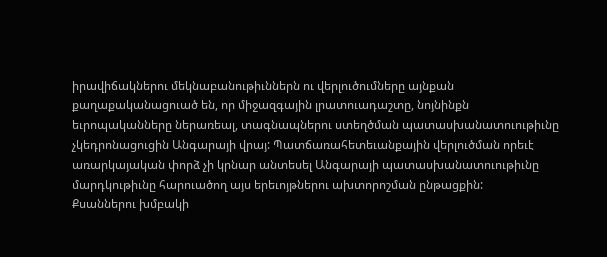իրավիճակներու մեկնաբանութիւններն ու վերլուծումները այնքան քաղաքականացուած են, որ միջազգային լրատուադաշտը, նոյնինքն եւրոպականները ներառեալ, տագնապներու ստեղծման պատասխանատուութիւնը չկեդրոնացուցին Անգարայի վրայ: Պատճառահետեւանքային վերլուծման որեւէ առարկայական փորձ չի կրնար անտեսել Անգարայի պատասխանատուութիւնը մարդկութիւնը հարուածող այս երեւոյթներու ախտորոշման ընթացքին:
Քսաններու խմբակի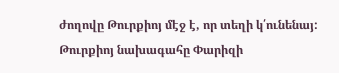ժողովը Թուրքիոյ մէջ է, որ տեղի կ՛ունենայ: Թուրքիոյ նախագահը Փարիզի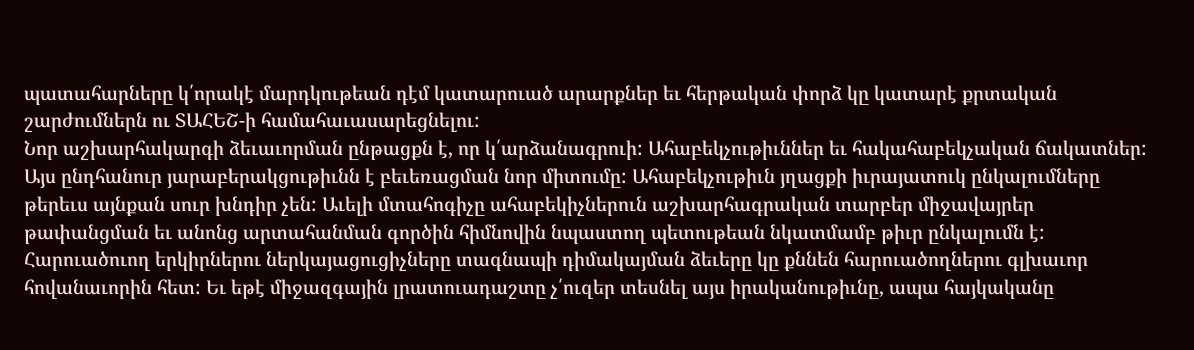պատահարները կ՛որակէ մարդկութեան դէմ կատարուած արարքներ եւ հերթական փորձ կը կատարէ քրտական շարժումներն ու ՏԱՀԵՇ-ի համահաւասարեցնելու:
Նոր աշխարհակարգի ձեւաւորման ընթացքն է, որ կ՛արձանագրուի: Ահաբեկչութիւններ եւ հակահաբեկչական ճակատներ: Այս ընդհանուր յարաբերակցութիւնն է բեւեռացման նոր միտումը: Ահաբեկչութիւն յղացքի իւրայատուկ ընկալումները թերեւս այնքան սուր խնդիր չեն: Աւելի մտահոգիչը ահաբեկիչներուն աշխարհագրական տարբեր միջավայրեր թափանցման եւ անոնց արտահանման գործին հիմնովին նպաստող պետութեան նկատմամբ թիւր ընկալումն է: Հարուածուող երկիրներու ներկայացուցիչները տագնապի դիմակայման ձեւերը կը քննեն հարուածողներու գլխաւոր հովանաւորին հետ: Եւ եթէ միջազգային լրատուադաշտը չ՛ուզեր տեսնել այս իրականութիւնը, ապա հայկականը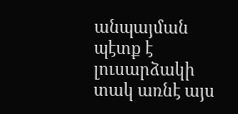անպայման պէտք է լուսարձակի տակ առնէ այս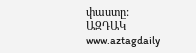փաստը:
ԱԶԴԱԿ
www.aztagdaily